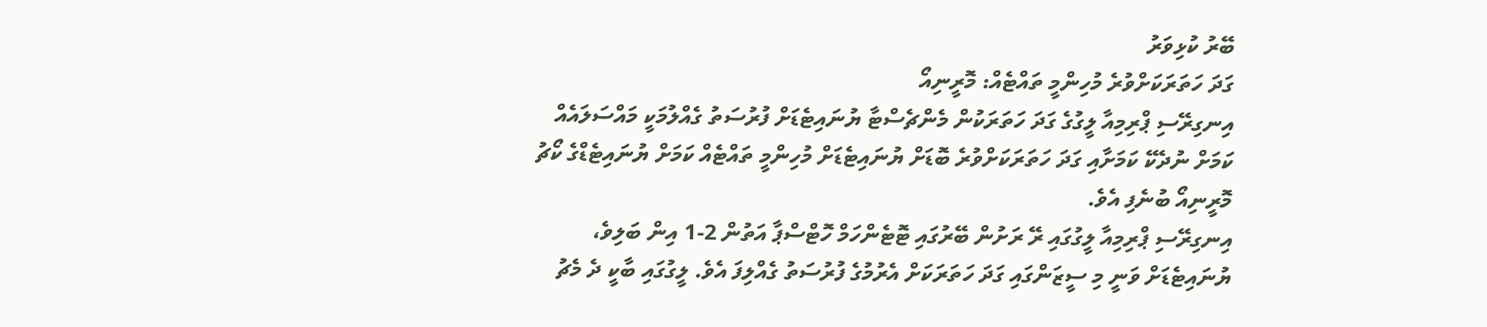ބޭރު ކުޅިވަރު
ގަދަ ހަތަރަކަށްވުރެ މުހިންމީ ތައްޓެއް: މޮރީނިއޯ
އިނގިރޭސި ޕްރިމިއާ ލީގުގެ ގަދަ ހަތަރަކުން މެންޗެސްޓާ ޔުނައިޓެޑަށް ފުރުސަތު ގެއްލުމަކީ މައްސަލައެއް ކަމަށް ނުދެކޭ ކަމަށާއި ގަދަ ހަތަރަކަށްވުރެ ބޮޑަށް ޔުނައިޓެޑަށް މުހިންމީ ތައްޓެއް ކަމަށް ޔުނައިޓެޑްގެ ކޯޗު މޮރީނިއޯ ބުނެފި އެވެ.
އިނގިރޭސި ޕްރިމިއާ ލީގުގައި ރޭ ރަށުން ބޭރުގައި ޓޮޓެންހަމް ހޮޓްސްޕާ އަތުން 2-1 އިން ބަލިވެ، ޔުނައިޓެޑަށް ވަނީ މި ސީޒަންގައި ގަދަ ހަތަރަކަށް އެރުމުގެ ފުރުސަތު ގެއްލިފަ އެވެ. ލީގުގައި ބާކީ ދެ މެޗު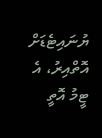ޔުނައިޓެޑަށް އޮތްއިރު، އެ ޓީމު އޮތީ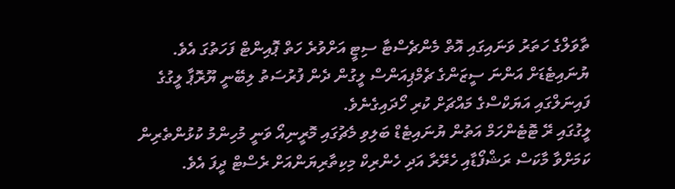ތާވަލްގެ ހަތަރު ވަނައިގައި އޮތް މެންޗެސްޓާ ސިޓީ އަށްވުރެ ހަތް ޕޮއިންޓް ފަހަތުގަ އެވެ.
ޔުނައިޓެޑަށް އަންނަ ސީޒަންގެ ޗެމްޕިއަންސް ލީގުން ދެން ފުރުސަތު ލިބޭނީ ޔޫރޮޕާ ލީގުގެ ފައިނަލްގައި އަޔަކްސްގެ މައްޗަށް ކުރި ހޯދައިގެނެވެ.
ލީގުގައި ރޭ ޓޮޓެންހަމް އަތުން ޔުނައިޓެޑް ބަލިވި މެޗުގައި މޮރީނިއޯ ވަނީ މުހިންމު ކުޅުންތެރިން ކަމަށްވާ މާކަސް ރަޝްފޯޑާއި ހެރޭރާ އަދި ހެންރިކް މިކިތާރިޔަންއަށް ރެސްޓް ދީފަ އެވެ.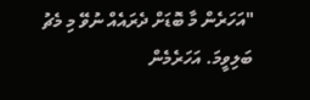"އަހަރެން މާ ބޮޑަށް ދެރައެއް ނުވޭ މި މެޗު ބަލިވީމަ. އަހަރެމެން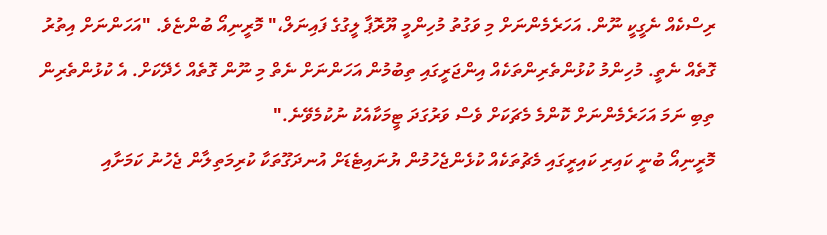ރިސްކެއް ނެގީކީ ނޫން. އަހަރެމެންނަށް މި ވަގުތު މުހިންމީ ޔޫރޮޕާ ލީގުގެ ފައިނަލް،" މޮރީނިއޯ ބުންޏެވެ. "އަހަންނަށް އިތުރު ގޮތެއް ނެތީ. މުހިންމު ކުޅުންތެރިންތަކެއް އިންޖަރީގައި ތިބުމުން އަހަންނަށް ނެތް މި ނޫން ގޮތެއް ހެދޭކަށް. އެ ކުޅުންތެރިން ތިބި ނަމަ އަހަރެމެންނަށް ކޮންމެ މެޗަކަށް ވެސް ވަރުގަދަ ޓީމަކާއެކު ނުކުމެވޭނެ."
މޮރީނިއޯ ބުނީ ކައިރި ކައިރީގައި މެޗުތަކެއް ކުޅެންޖެހުމުން ޔުނައިޓެޑަށް އުނދަގޫތަކާ ކުރިމަތިލާން ޖެހުނު ކަމަށާއި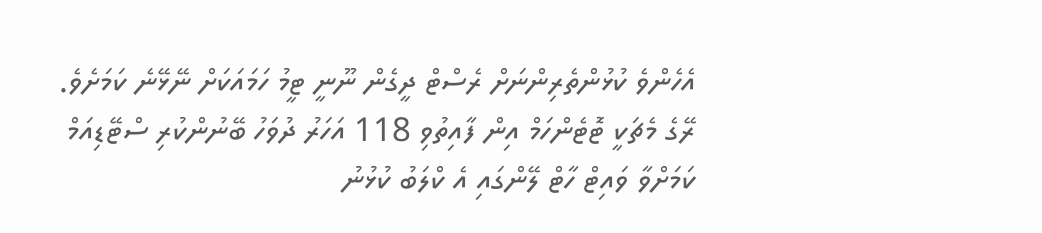އެހެންވެ ކުޅުންތެރިންނަށް ރެސްޓް ދީގެން ނޫނީ ޓީމު ހަމައަކަށް ނޭޅޭނެ ކަމަށެވެ.
ރޭގެ މެޗަކީ ޓޮޓެންހަމް އިން ފާއިތުވި 118 އަހަރު ދުވަހު ބޭނުންކުރި ސްޓޭޑިއަމް ކަމަށްވާ ވައިޓް ހާޓް ލޭންގައި އެ ކްލަބު ކުޅުނު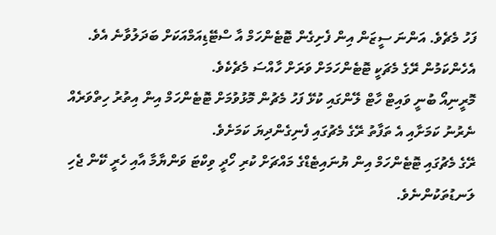ފަހު މެޗެވެ. އަންނަ ސީޒަން އިން ފެށިގެން ޓޮޓެންހަމް އާ ސްޓޭޑިއަމްއަކަށް ބަދަލުވާނެ އެވެ. އެހެންކަމުން ރޭގެ މެޗަކީ ޓޮޓެންހަމަށް ވަރަށް ހާއްސަ މެޗެކެވެ.
މޮރީނިއޯ ބުނީ ވައިޓް ހާޓް ލޭންގައި ކުޅޭ ފަހު މެޗުން މޮޅުވުމަށް ޓޮޓެންހަމް އިން އިތުރު ހިތްވަރެއް ނެރުނު ކަމަށާއި އެ ތަފާތު ރޭގެ މެޗުގައި ފެނިގެންދިޔަ ކަމަށެވެ.
ރޭގެ މެޗުގައި ޓޮޓެންހަމް އިން ޔުނައިޓެޑްގެ މައްޗަށް ކުރި ހޯދީ ވިކްޓަ ވަންޔާމާ އާއި ހެރީ ކޭން ޖެހި ލަނޑުތަކުންނެވެ.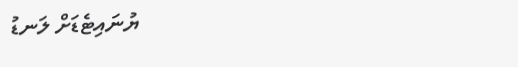ޔުނައިޓެޑަށް ލަނޑު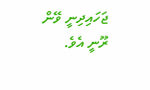ޖަހައިދިނީ ވޭން ރޫނީ އެވެ.